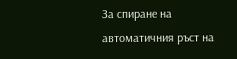За спиране на автоматичния ръст на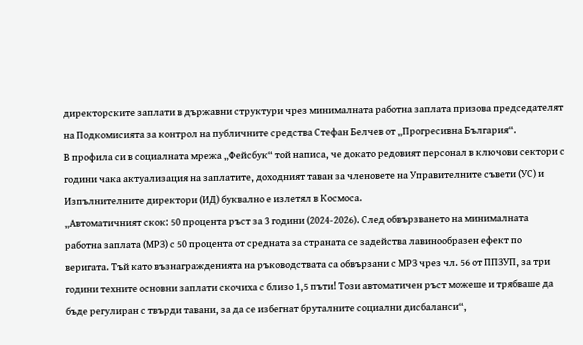директорските заплати в държавни структури чрез минималната работна заплата призова председателят на Подкомисията за контрол на публичните средства Стефан Белчев от „Прогресивна България“.
В профила си в социалната мрежа „Фейсбук“ той написа, че докато редовият персонал в ключови сектори с години чака актуализация на заплатите, доходният таван за членовете на Управителните съвети (УС) и Изпълнителните директори (ИД) буквално е излетял в Космоса.
„Автоматичният скок: 50 процента ръст за 3 години (2024-2026). След обвързването на минималната работна заплата (МРЗ) с 50 процента от средната за страната се задейства лавинообразен ефект по веригата. Тъй като възнагражденията на ръководствата са обвързани с МРЗ чрез чл. 56 от ППЗУП, за три години техните основни заплати скочиха с близо 1,5 пъти! Този автоматичен ръст можеше и трябваше да бъде регулиран с твърди тавани, за да се избегнат бруталните социални дисбаланси“,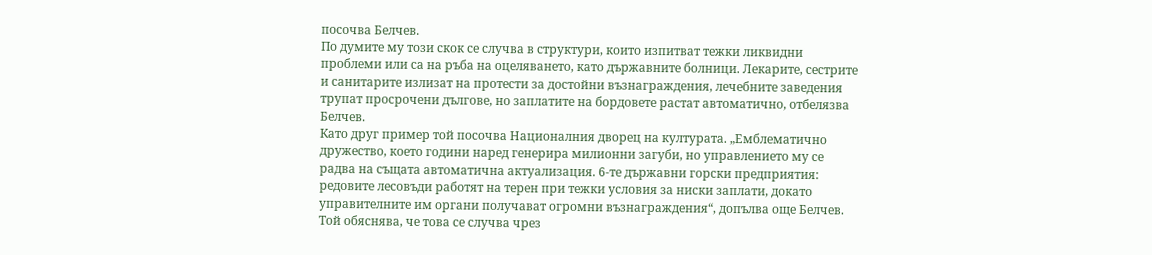посочва Белчев.
По думите му този скок се случва в структури, които изпитват тежки ликвидни проблеми или са на ръба на оцеляването, като държавните болници. Лекарите, сестрите и санитарите излизат на протести за достойни възнаграждения, лечебните заведения трупат просрочени дългове, но заплатите на бордовете растат автоматично, отбелязва Белчев.
Като друг пример той посочва Националния дворец на културата. „Емблематично дружество, което години наред генерира милионни загуби, но управлението му се радва на същата автоматична актуализация. 6-те държавни горски предприятия: редовите лесовъди работят на терен при тежки условия за ниски заплати, докато управителните им органи получават огромни възнаграждения“, допълва още Белчев.
Той обяснява, че това се случва чрез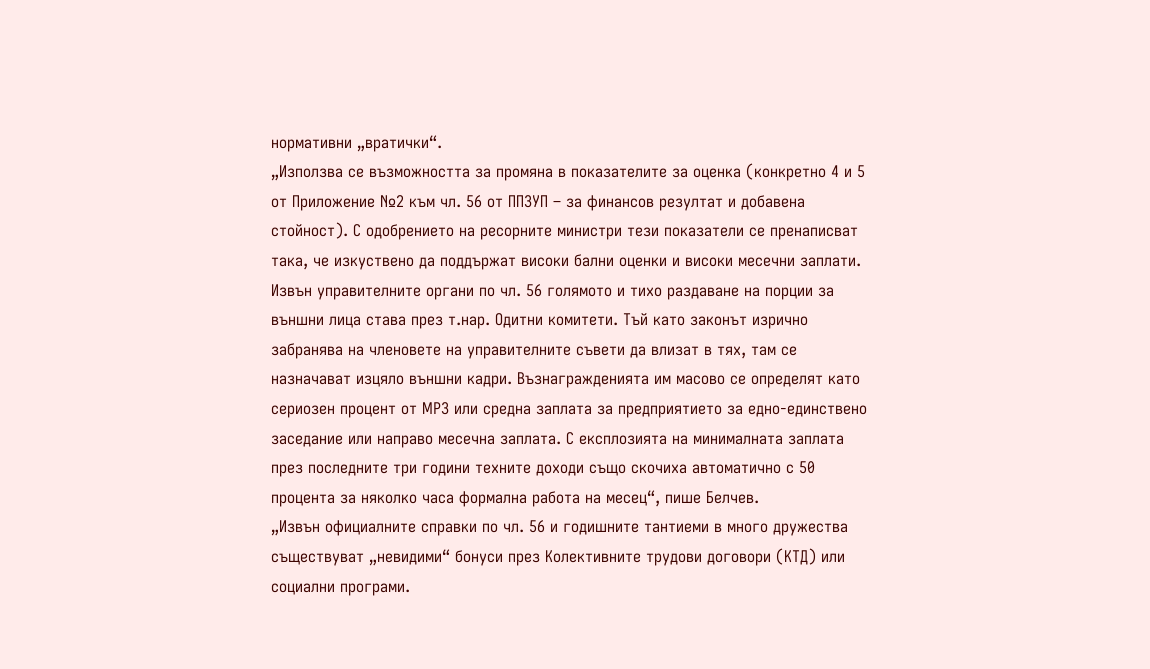нормативни „вратички“.
„Използва се възможността за промяна в показателите за оценка (конкретно 4 и 5 от Приложение №2 към чл. 56 от ППЗУП – за финансов резултат и добавена стойност). С одобрението на ресорните министри тези показатели се пренаписват така, че изкуствено да поддържат високи бални оценки и високи месечни заплати. Извън управителните органи по чл. 56 голямото и тихо раздаване на порции за външни лица става през т.нар. Одитни комитети. Тъй като законът изрично забранява на членовете на управителните съвети да влизат в тях, там се назначават изцяло външни кадри. Възнагражденията им масово се определят като сериозен процент от МРЗ или средна заплата за предприятието за едно-единствено заседание или направо месечна заплата. С експлозията на минималната заплата през последните три години техните доходи също скочиха автоматично с 50 процента за няколко часа формална работа на месец“, пише Белчев.
„Извън официалните справки по чл. 56 и годишните тантиеми в много дружества съществуват „невидими“ бонуси през Колективните трудови договори (КТД) или социални програми.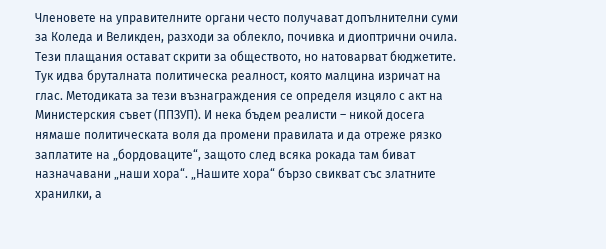Членовете на управителните органи често получават допълнителни суми за Коледа и Великден, разходи за облекло, почивка и диоптрични очила. Тези плащания остават скрити за обществото, но натоварват бюджетите. Тук идва бруталната политическа реалност, която малцина изричат на глас. Методиката за тези възнаграждения се определя изцяло с акт на Министерския съвет (ППЗУП). И нека бъдем реалисти – никой досега нямаше политическата воля да промени правилата и да отреже рязко заплатите на „бордоваците“, защото след всяка рокада там биват назначавани „наши хора“. „Нашите хора“ бързо свикват със златните хранилки, а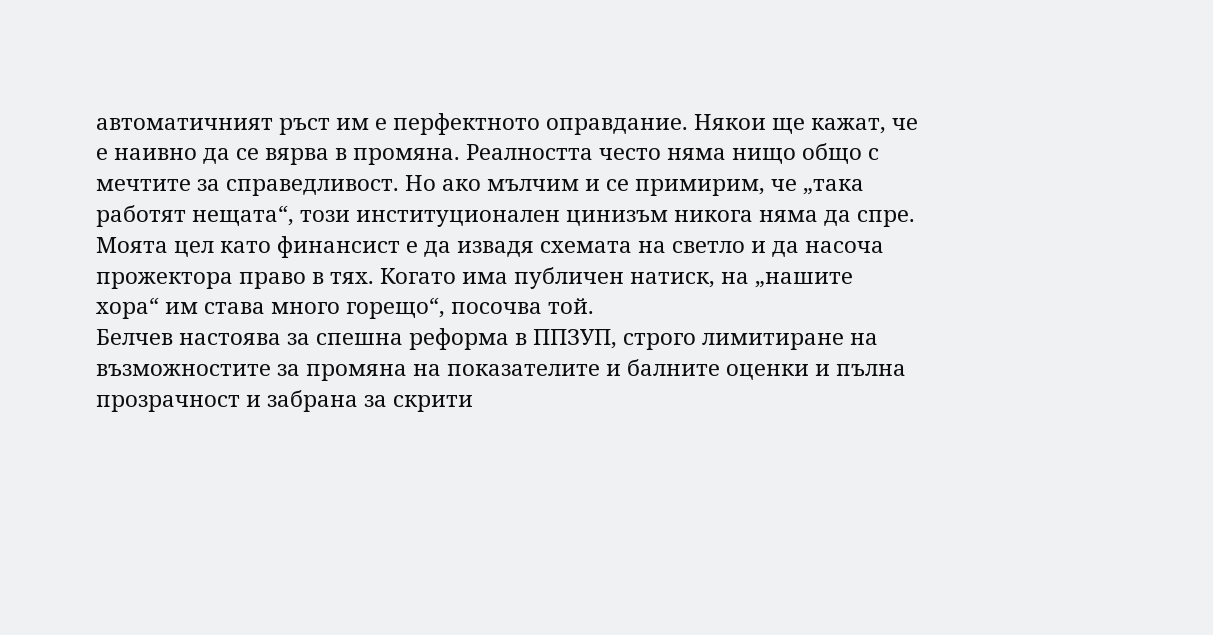автоматичният ръст им е перфектното оправдание. Някои ще кажат, че е наивно да се вярва в промяна. Реалността често няма нищо общо с мечтите за справедливост. Но ако мълчим и се примирим, че „така работят нещата“, този институционален цинизъм никога няма да спре. Моята цел като финансист е да извадя схемата на светло и да насоча прожектора право в тях. Когато има публичен натиск, на „нашите хора“ им става много горещо“, посочва той.
Белчев настоява за спешна реформа в ППЗУП, строго лимитиране на възможностите за промяна на показателите и балните оценки и пълна прозрачност и забрана за скрити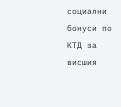социални бонуси по КТД за висшия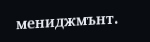мениджмънт.